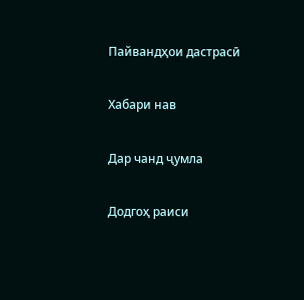Пайвандҳои дастрасӣ

Хабари нав

Дар чанд ҷумла

Додгоҳ раиси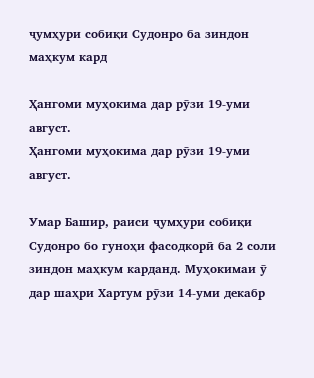ҷумҳури собиқи Судонро ба зиндон маҳкум кард

Ҳангоми муҳокима дар рӯзи 19-уми август.
Ҳангоми муҳокима дар рӯзи 19-уми август.

Умар Башир, раиси ҷумҳури собиқи Судонро бо гуноҳи фасодкорӣ ба 2 соли зиндон маҳкум карданд. Муҳокимаи ӯ дар шаҳри Хартум рӯзи 14-уми декабр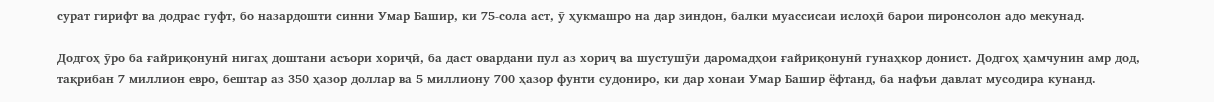сурат гирифт ва додрас гуфт, бо назардошти синни Умар Башир, ки 75-сола аст, ӯ ҳукмашро на дар зиндон, балки муассисаи ислоҳӣ барои пиронсолон адо мекунад.

Додгоҳ ӯро ба ғайриқонунӣ нигаҳ доштани асъори хориҷӣ, ба даст овардани пул аз хориҷ ва шустушӯи даромадҳои ғайриқонунӣ гунаҳкор донист. Додгоҳ ҳамчунин амр дод, тақрибан 7 миллион евро, бештар аз 350 ҳазор доллар ва 5 миллиону 700 ҳазор фунти судониро, ки дар хонаи Умар Башир ёфтанд, ба нафъи давлат мусодира кунанд.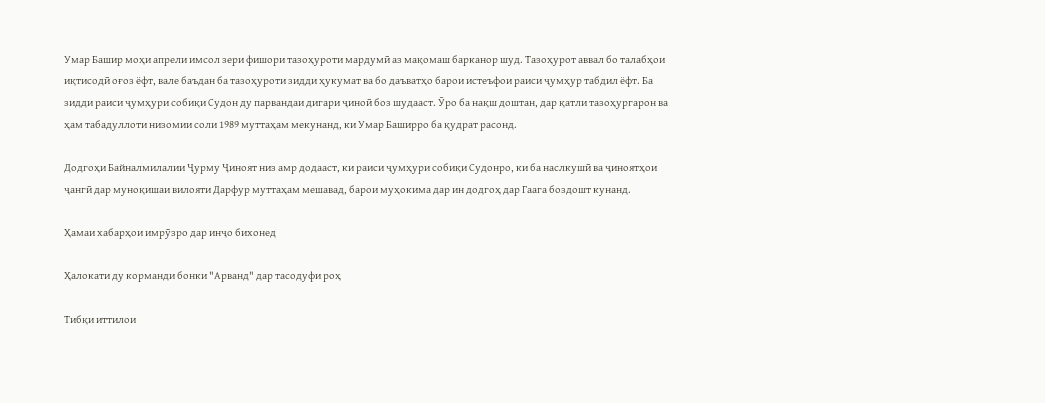Умар Башир моҳи апрели имсол зери фишори тазоҳуроти мардумӣ аз мақомаш барканор шуд. Тазоҳурот аввал бо талабҳои иқтисодӣ оғоз ёфт, вале баъдан ба тазоҳуроти зидди ҳукумат ва бо даъватҳо барои истеъфои раиси ҷумҳур табдил ёфт. Ба зидди раиси ҷумҳури собиқи Судон ду парвандаи дигари ҷиноӣ боз шудааст. Ӯро ба нақш доштан, дар қатли тазоҳургарон ва ҳам табадуллоти низомии соли 1989 муттаҳам мекунанд, ки Умар Баширро ба қудрат расонд.

Додгоҳи Байналмилалии Ҷурму Ҷиноят низ амр додааст, ки раиси ҷумҳури собиқи Судонро, ки ба наслкушӣ ва ҷиноятҳои ҷангӣ дар муноқишаи вилояти Дарфур муттаҳам мешавад, барои муҳокима дар ин додгоҳ дар Гаага боздошт кунанд.

Ҳамаи хабарҳои имрӯзро дар инҷо бихонед

Ҳалокати ду корманди бонки "Арванд" дар тасодуфи роҳ

Тибқи иттилои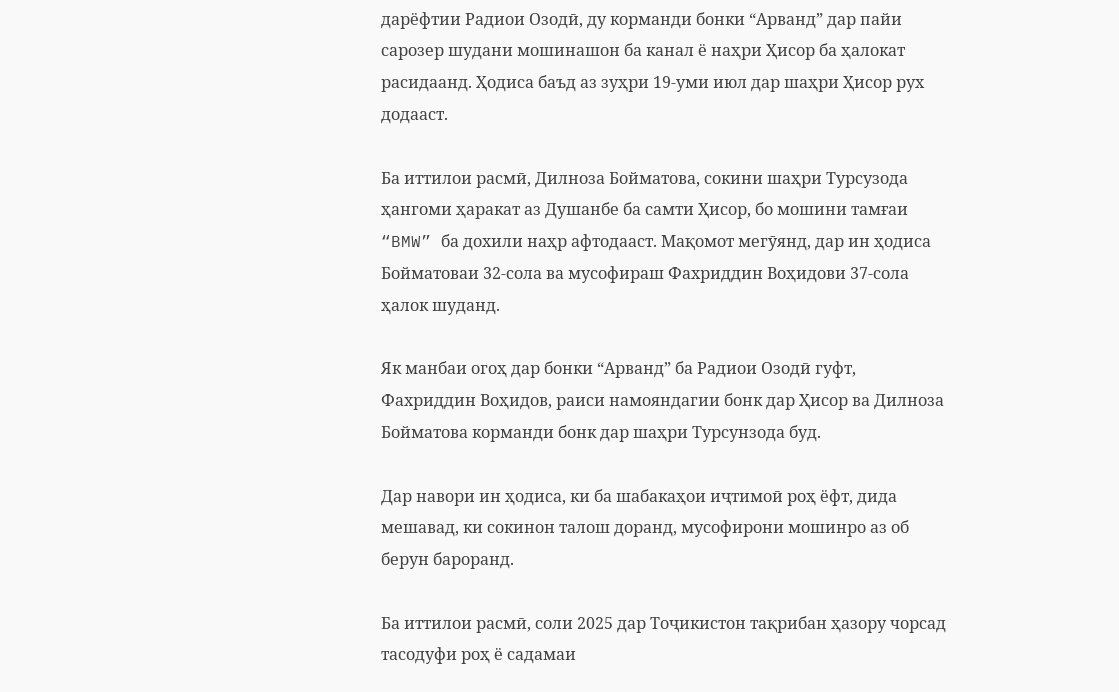дарёфтии Радиои Озодӣ, ду корманди бонки “Арванд” дар пайи сарозер шудани мошинашон ба канал ё наҳри Ҳисор ба ҳалокат расидаанд. Ҳодиса баъд аз зуҳри 19-уми июл дар шаҳри Ҳисор рух додааст.

Ба иттилои расмӣ, Дилноза Бойматова, сокини шаҳри Турсузода ҳангоми ҳаракат аз Душанбе ба самти Ҳисор, бо мошини тамғаи “BMW” ба дохили наҳр афтодааст. Мақомот мегӯянд, дар ин ҳодиса Бойматоваи 32-сола ва мусофираш Фахриддин Воҳидови 37-сола ҳалок шуданд.

Як манбаи огоҳ дар бонки “Арванд” ба Радиои Озодӣ гуфт, Фахриддин Воҳидов, раиси намояндагии бонк дар Ҳисор ва Дилноза Бойматова корманди бонк дар шаҳри Турсунзода буд.

Дар навори ин ҳодиса, ки ба шабакаҳои иҷтимоӣ роҳ ёфт, дида мешавад, ки сокинон талош доранд, мусофирони мошинро аз об берун бароранд.

Ба иттилои расмӣ, соли 2025 дар Тоҷикистон тақрибан ҳазору чорсад тасодуфи роҳ ё садамаи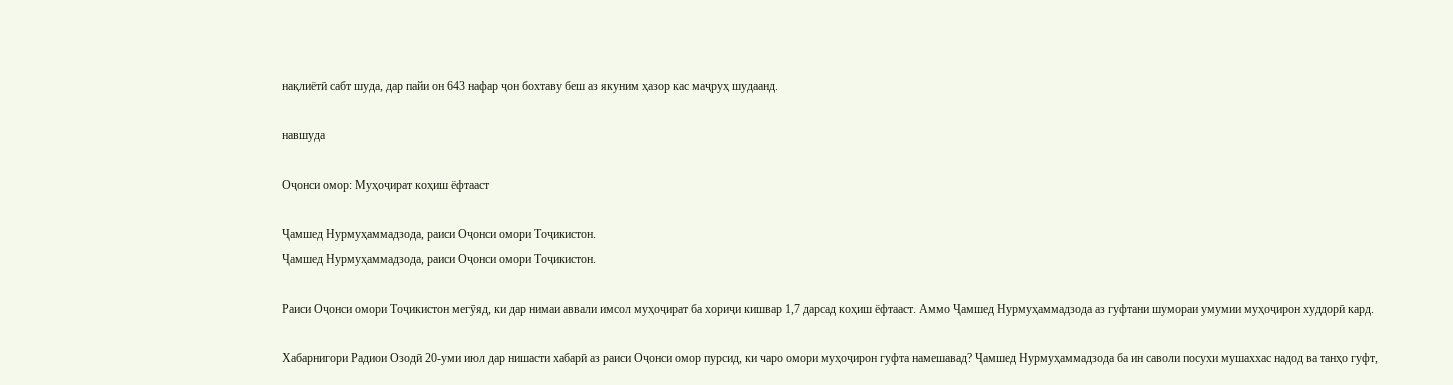нақлиётӣ сабт шуда, дар пайи он 643 нафар ҷон бохтаву беш аз якуним ҳазор кас маҷруҳ шудаанд.

навшуда

Оҷонси омор: Муҳоҷират коҳиш ёфтааст

Ҷамшед Нурмуҳаммадзода, раиси Оҷонси омори Тоҷикистон.
Ҷамшед Нурмуҳаммадзода, раиси Оҷонси омори Тоҷикистон.

Раиси Оҷонси омори Тоҷикистон мегӯяд, ки дар нимаи аввали имсол муҳоҷират ба хориҷи кишвар 1,7 дарсад коҳиш ёфтааст. Аммо Ҷамшед Нурмуҳаммадзода аз гуфтани шумораи умумии муҳоҷирон худдорӣ кард.

Хабарнигори Радиои Озодӣ 20-уми июл дар нишасти хабарӣ аз раиси Оҷонси омор пурсид, ки чаро омори муҳоҷирон гуфта намешавад? Ҷамшед Нурмуҳаммадзода ба ин саволи посухи мушаххас надод ва танҳо гуфт,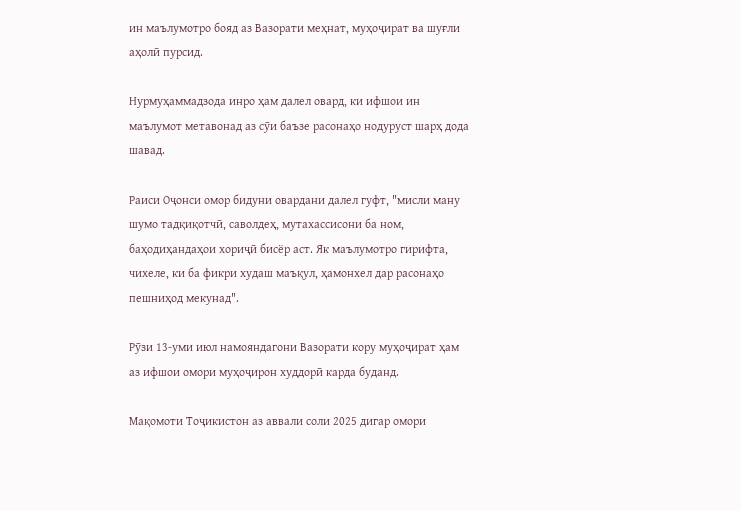ин маълумотро бояд аз Вазорати меҳнат, муҳоҷират ва шуғли аҳолӣ пурсид.

Нурмуҳаммадзода инро ҳам далел овард, ки ифшои ин маълумот метавонад аз сӯи баъзе расонаҳо нодуруст шарҳ дода шавад.

Раиси Оҷонси омор бидуни овардани далел гуфт, "мисли ману шумо тадқиқотчӣ, саволдеҳ, мутахассисони ба ном, баҳодиҳандаҳои хориҷӣ бисёр аст. Як маълумотро гирифта, чихеле, ки ба фикри худаш маъқул, ҳамонхел дар расонаҳо пешниҳод мекунад".

Рӯзи 13-уми июл намояндагони Вазорати кору муҳоҷират ҳам аз ифшои омори муҳоҷирон худдорӣ карда буданд.

Мақомоти Тоҷикистон аз аввали соли 2025 дигар омори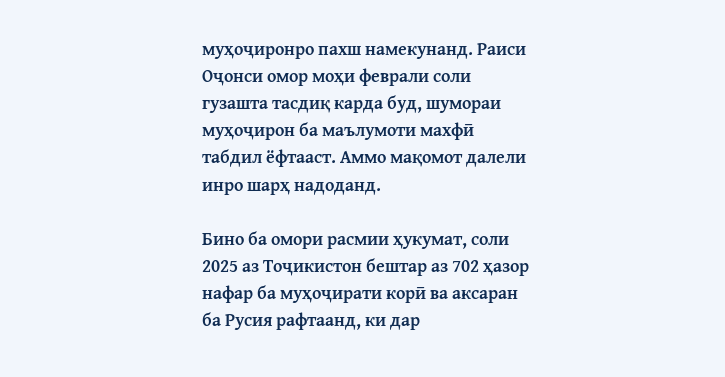муҳоҷиронро пахш намекунанд. Раиси Оҷонси омор моҳи феврали соли гузашта тасдиқ карда буд, шумораи муҳоҷирон ба маълумоти махфӣ табдил ёфтааст. Аммо мақомот далели инро шарҳ надоданд.

Бино ба омори расмии ҳукумат, соли 2025 аз Тоҷикистон бештар аз 702 ҳазор нафар ба муҳоҷирати корӣ ва аксаран ба Русия рафтаанд, ки дар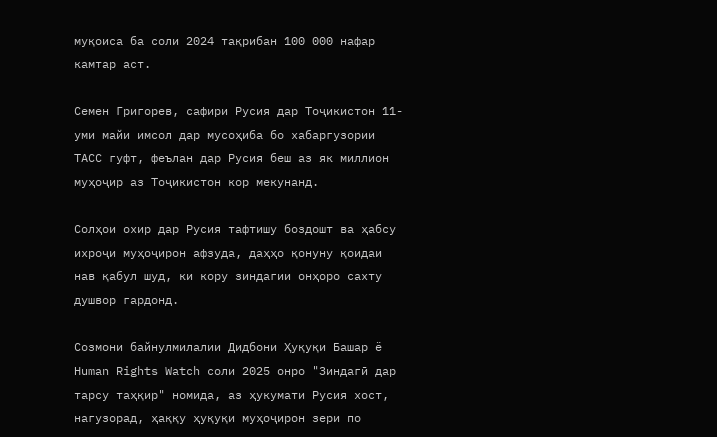муқоиса ба соли 2024 тақрибан 100 000 нафар камтар аст.

Семен Григорев, сафири Русия дар Тоҷикистон 11-уми майи имсол дар мусоҳиба бо хабаргузории ТАСС гуфт, феълан дар Русия беш аз як миллион муҳоҷир аз Тоҷикистон кор мекунанд.

Солҳои охир дар Русия тафтишу боздошт ва ҳабсу ихроҷи муҳоҷирон афзуда, даҳҳо қонуну қоидаи нав қабул шуд, ки кору зиндагии онҳоро сахту душвор гардонд.

Созмони байнулмилалии Дидбони Ҳуқуқи Башар ё Human Rights Watch соли 2025 онро "Зиндагӣ дар тарсу таҳқир" номида, аз ҳукумати Русия хост, нагузорад, ҳаққу ҳуқуқи муҳоҷирон зери по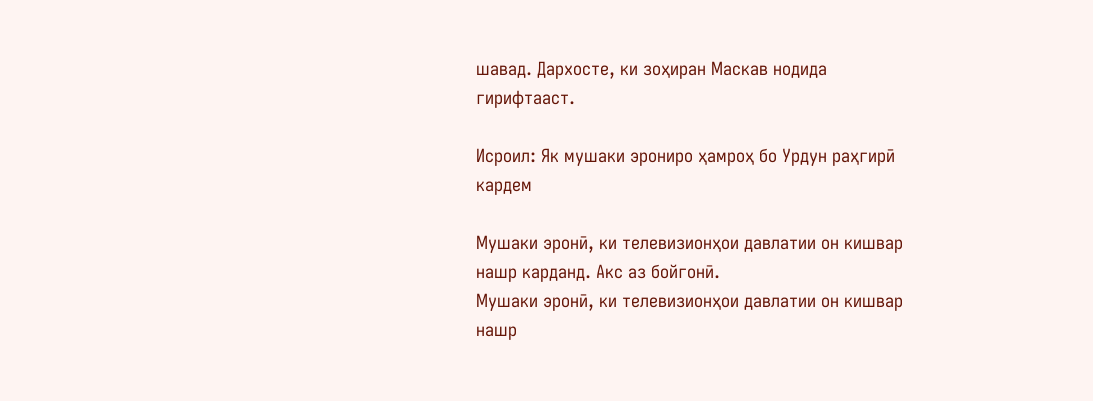шавад. Дархосте, ки зоҳиран Маскав нодида гирифтааст.

Исроил: Як мушаки эрониро ҳамроҳ бо Урдун раҳгирӣ кардем

Мушаки эронӣ, ки телевизионҳои давлатии он кишвар нашр карданд. Акс аз бойгонӣ.
Мушаки эронӣ, ки телевизионҳои давлатии он кишвар нашр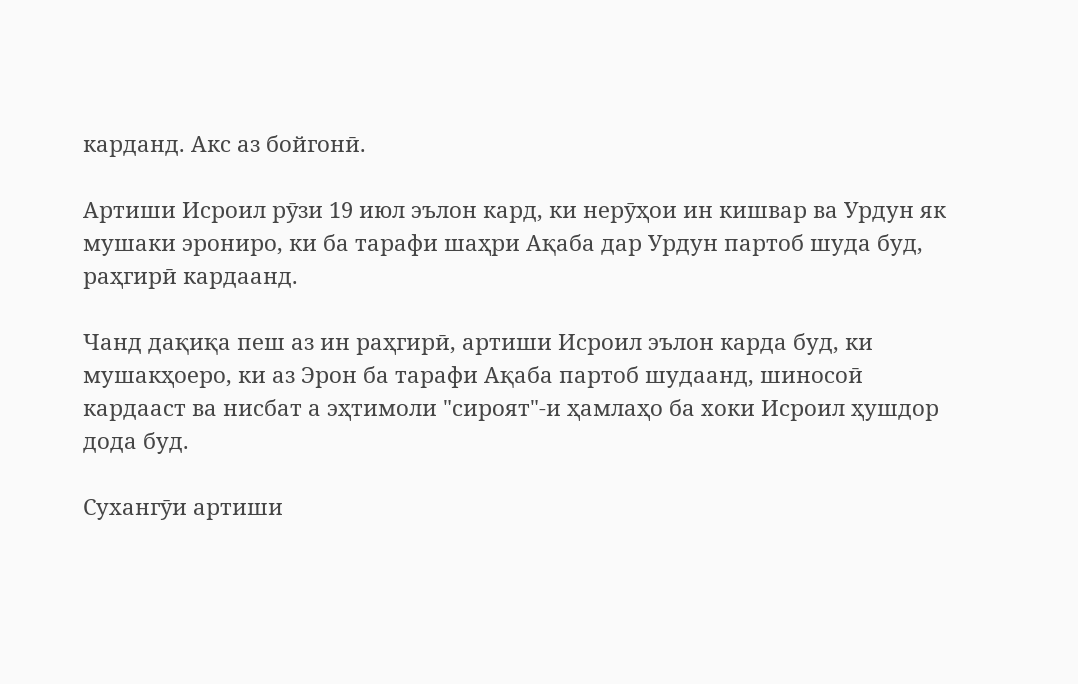карданд. Акс аз бойгонӣ.

Артиши Исроил рӯзи 19 июл эълон кард, ки нерӯҳои ин кишвар ва Урдун як мушаки эрониро, ки ба тарафи шаҳри Ақаба дар Урдун партоб шуда буд, раҳгирӣ кардаанд.

Чанд дақиқа пеш аз ин раҳгирӣ, артиши Исроил эълон карда буд, ки мушакҳоеро, ки аз Эрон ба тарафи Ақаба партоб шудаанд, шиносоӣ кардааст ва нисбат а эҳтимоли "сироят"-и ҳамлаҳо ба хоки Исроил ҳушдор дода буд.

Сухангӯи артиши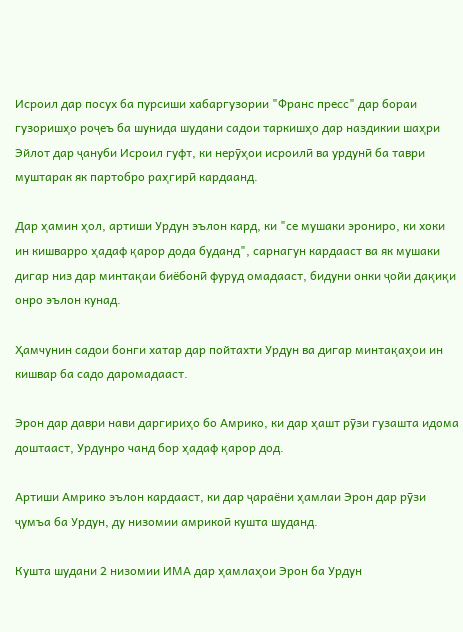Исроил дар посух ба пурсиши хабаргузории "Франс пресс" дар бораи гузоришҳо роҷеъ ба шунида шудани садои таркишҳо дар наздикии шаҳри Эйлот дар ҷануби Исроил гуфт, ки нерӯҳои исроилӣ ва урдунӣ ба таври муштарак як партобро раҳгирӣ кардаанд.

Дар ҳамин ҳол, артиши Урдун эълон кард, ки "се мушаки эрониро, ки хоки ин кишварро ҳадаф қарор дода буданд", сарнагун кардааст ва як мушаки дигар низ дар минтақаи биёбонӣ фуруд омадааст, бидуни онки ҷойи дақиқи онро эълон кунад.

Ҳамчунин садои бонги хатар дар пойтахти Урдун ва дигар минтақаҳои ин кишвар ба садо даромадааст.

Эрон дар даври нави даргириҳо бо Амрико, ки дар ҳашт рӯзи гузашта идома доштааст, Урдунро чанд бор ҳадаф қарор дод.

Артиши Амрико эълон кардааст, ки дар ҷараёни ҳамлаи Эрон дар рӯзи ҷумъа ба Урдун, ду низомии амрикоӣ кушта шуданд.

Кушта шудани 2 низомии ИМА дар ҳамлаҳои Эрон ба Урдун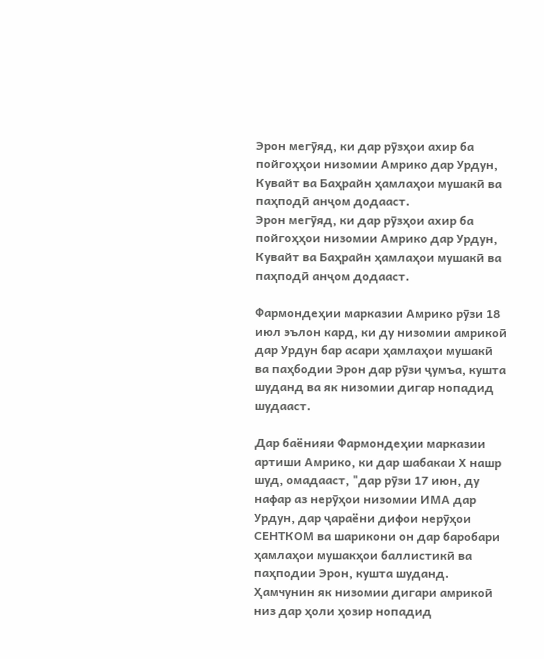Эрон мегӯяд, ки дар рӯзҳои ахир ба пойгоҳҳои низомии Амрико дар Урдун, Кувайт ва Баҳрайн ҳамлаҳои мушакӣ ва паҳподӣ анҷом додааст.
Эрон мегӯяд, ки дар рӯзҳои ахир ба пойгоҳҳои низомии Амрико дар Урдун, Кувайт ва Баҳрайн ҳамлаҳои мушакӣ ва паҳподӣ анҷом додааст.

Фармондеҳии марказии Амрико рӯзи 18 июл эълон кард, ки ду низомии амрикоӣ дар Урдун бар асари ҳамлаҳои мушакӣ ва паҳбодии Эрон дар рӯзи ҷумъа, кушта шуданд ва як низомии дигар нопадид шудааст.

Дар баёнияи Фармондеҳии марказии артиши Амрико, ки дар шабакаи Х нашр шуд, омадааст, "дар рӯзи 17 июн, ду нафар аз нерӯҳои низомии ИМА дар Урдун, дар ҷараёни дифои нерӯҳои СЕНТКОМ ва шарикони он дар баробари ҳамлаҳои мушакҳои баллистикӣ ва паҳподии Эрон, кушта шуданд. Ҳамчунин як низомии дигари амрикоӣ низ дар ҳоли ҳозир нопадид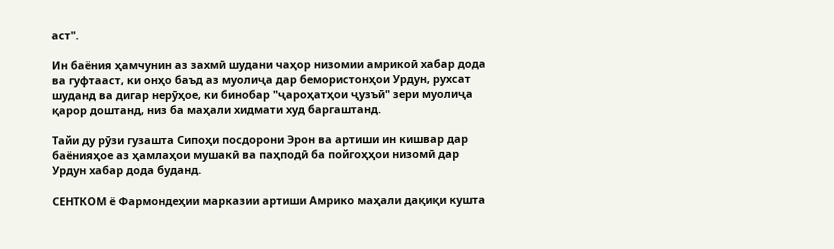аст".

Ин баёния ҳамчунин аз захмӣ шудани чаҳор низомии амрикоӣ хабар дода ва гуфтааст, ки онҳо баъд аз муолиҷа дар бемористонҳои Урдун, рухсат шуданд ва дигар нерӯҳое, ки бинобар "ҷароҳатҳои ҷузъӣ" зери муолиҷа қарор доштанд, низ ба маҳали хидмати худ баргаштанд.

Тайи ду рӯзи гузашта Сипоҳи посдорони Эрон ва артиши ин кишвар дар баёнияҳое аз ҳамлаҳои мушакӣ ва паҳподӣ ба пойгоҳҳои низомӣ дар Урдун хабар дода буданд.

СЕНТКОМ ё Фармондеҳии марказии артиши Амрико маҳали дақиқи кушта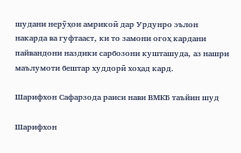шудани нерӯҳои амрикоӣ дар Урдунро эълон накарда ва гуфтааст, ки то замони огоҳ кардани пайвандони наздики сарбозони кушташуда, аз нашри маълумоти бештар худдорӣ хоҳад кард.

Шарифхон Сафарзода раиси нави ВМКБ таъйин шуд

Шарифхон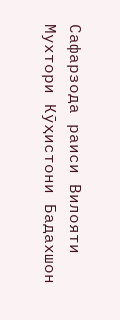Сафарзода раиси Вилояти Мухтори Кӯҳистони Бадахшон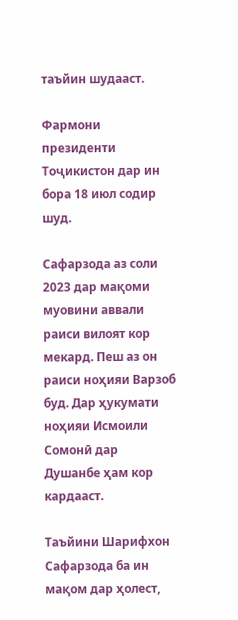таъйин шудааст.

Фармони президенти Тоҷикистон дар ин бора 18 июл содир шуд.

Сафарзода аз соли 2023 дар мақоми муовини аввали раиси вилоят кор мекард. Пеш аз он раиси ноҳияи Варзоб буд. Дар ҳукумати ноҳияи Исмоили Сомонӣ дар Душанбе ҳам кор кардааст.

Таъйини Шарифхон Сафарзода ба ин мақом дар ҳолест,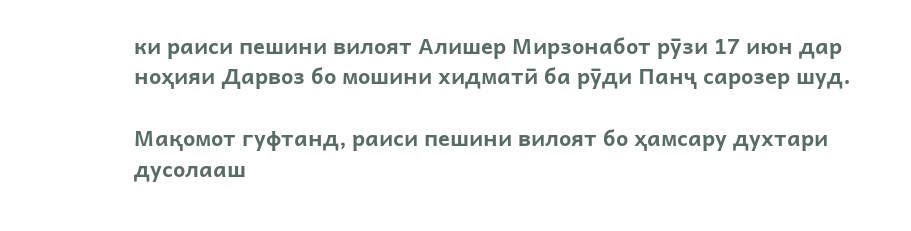ки раиси пешини вилоят Алишер Мирзонабот рӯзи 17 июн дар ноҳияи Дарвоз бо мошини хидматӣ ба рӯди Панҷ сарозер шуд.

Мақомот гуфтанд, раиси пешини вилоят бо ҳамсару духтари дусолааш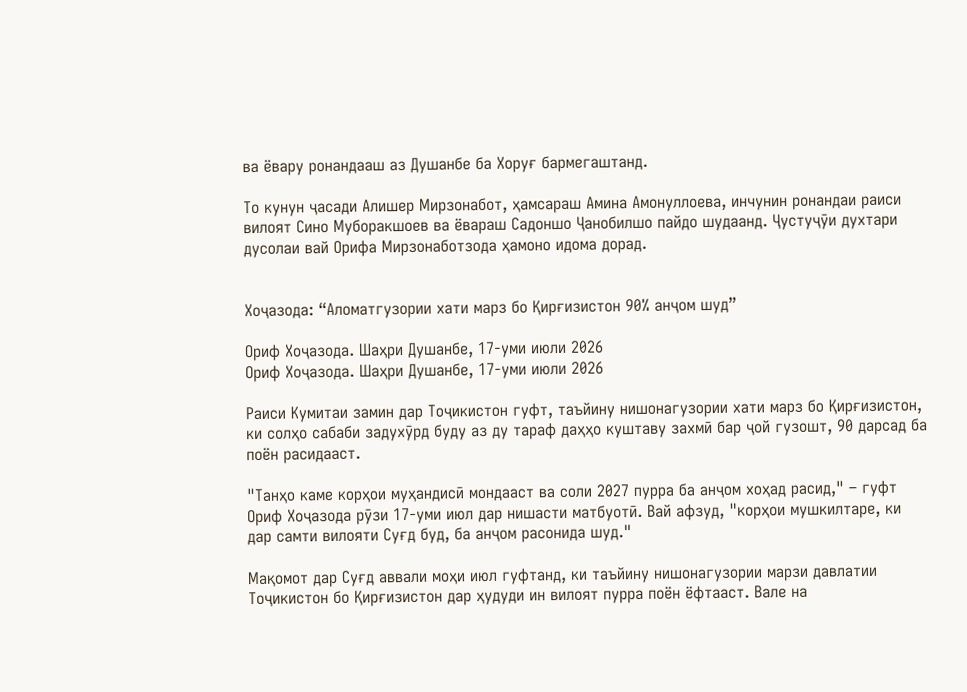ва ёвару ронандааш аз Душанбе ба Хоруғ бармегаштанд.

То кунун ҷасади Алишер Мирзонабот, ҳамсараш Амина Амонуллоева, инчунин ронандаи раиси вилоят Сино Муборакшоев ва ёвараш Садоншо Ҷанобилшо пайдо шудаанд. Ҷустуҷӯи духтари дусолаи вай Орифа Мирзонаботзода ҳамоно идома дорад.


Хоҷазода: “Аломатгузории хати марз бо Қирғизистон 90% анҷом шуд”

Ориф Хоҷазода. Шаҳри Душанбе, 17-уми июли 2026
Ориф Хоҷазода. Шаҳри Душанбе, 17-уми июли 2026

Раиси Кумитаи замин дар Тоҷикистон гуфт, таъйину нишонагузории хати марз бо Қирғизистон, ки солҳо сабаби задухӯрд буду аз ду тараф даҳҳо куштаву захмӣ бар ҷой гузошт, 90 дарсад ба поён расидааст.

"Танҳо каме корҳои муҳандисӣ мондааст ва соли 2027 пурра ба анҷом хоҳад расид," – гуфт Ориф Хоҷазода рӯзи 17-уми июл дар нишасти матбуотӣ. Вай афзуд, "корҳои мушкилтаре, ки дар самти вилояти Суғд буд, ба анҷом расонида шуд."

Мақомот дар Суғд аввали моҳи июл гуфтанд, ки таъйину нишонагузории марзи давлатии Тоҷикистон бо Қирғизистон дар ҳудуди ин вилоят пурра поён ёфтааст. Вале на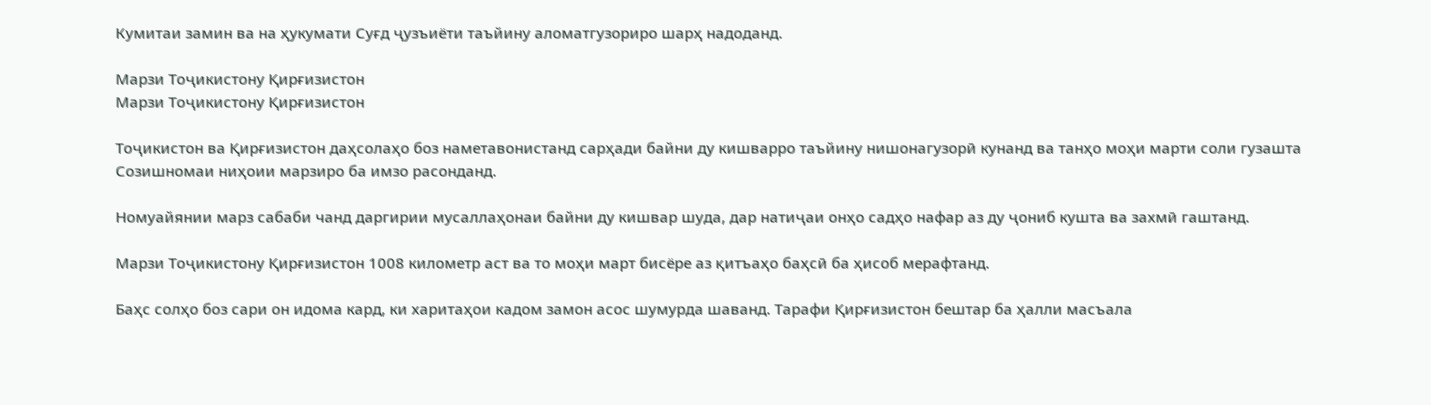Кумитаи замин ва на ҳукумати Суғд ҷузъиёти таъйину аломатгузориро шарҳ надоданд.

Марзи Тоҷикистону Қирғизистон
Марзи Тоҷикистону Қирғизистон

Тоҷикистон ва Қирғизистон даҳсолаҳо боз наметавонистанд сарҳади байни ду кишварро таъйину нишонагузорӣ кунанд ва танҳо моҳи марти соли гузашта Созишномаи ниҳоии марзиро ба имзо расонданд.

Номуайянии марз сабаби чанд даргирии мусаллаҳонаи байни ду кишвар шуда, дар натиҷаи онҳо садҳо нафар аз ду ҷониб кушта ва захмӣ гаштанд.

Марзи Тоҷикистону Қирғизистон 1008 километр аст ва то моҳи март бисёре аз қитъаҳо баҳсӣ ба ҳисоб мерафтанд.

Баҳс солҳо боз сари он идома кард, ки харитаҳои кадом замон асос шумурда шаванд. Тарафи Қирғизистон бештар ба ҳалли масъала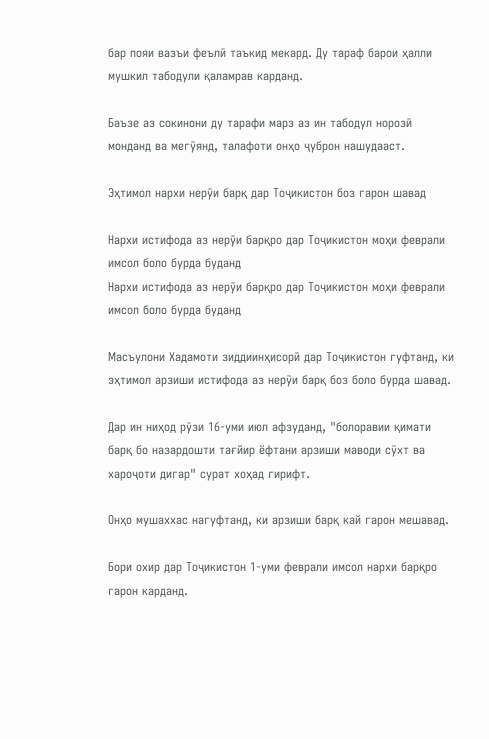бар пояи вазъи феълӣ таъкид мекард. Ду тараф барои ҳалли мушкил табодули қаламрав карданд.

Баъзе аз сокинони ду тарафи марз аз ин табодул норозӣ монданд ва мегӯянд, талафоти онҳо ҷуброн нашудааст.

Эҳтимол нархи нерӯи барқ дар Тоҷикистон боз гарон шавад

Нархи истифода аз нерӯи барқро дар Тоҷикистон моҳи феврали имсол боло бурда буданд
Нархи истифода аз нерӯи барқро дар Тоҷикистон моҳи феврали имсол боло бурда буданд

Масъулони Хадамоти зиддиинҳисорӣ дар Тоҷикистон гуфтанд, ки эҳтимол арзиши истифода аз нерӯи барқ боз боло бурда шавад.

Дар ин ниҳод рӯзи 16-уми июл афзуданд, "болоравии қимати барқ бо назардошти тағйир ёфтани арзиши маводи сӯхт ва хароҷоти дигар" сурат хоҳад гирифт.

Онҳо мушаххас нагуфтанд, ки арзиши барқ кай гарон мешавад.

Бори охир дар Тоҷикистон 1-уми феврали имсол нархи барқро гарон карданд.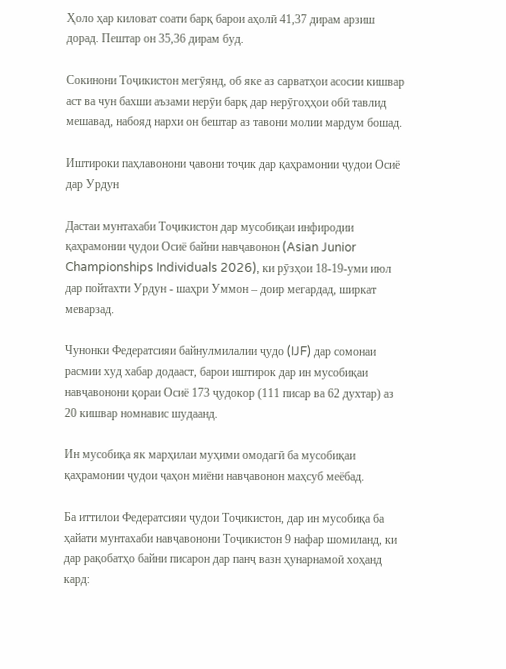Ҳоло ҳар киловат соати барқ барои аҳолӣ 41,37 дирам арзиш дорад. Пештар он 35,36 дирам буд.

Сокинони Тоҷикистон мегӯянд, об яке аз сарватҳои асосии кишвар аст ва чун бахши аъзами нерӯи барқ дар нерӯгоҳҳои обӣ тавлид мешавад, набояд нархи он бештар аз тавони молии мардум бошад.

Иштироки паҳлавонони ҷавони тоҷик дар қаҳрамонии ҷудои Осиё дар Урдун

Дастаи мунтахаби Тоҷикистон дар мусобиқаи инфиродии қаҳрамонии ҷудои Осиё байни навҷавонон (Asian Junior Championships Individuals 2026), ки рӯзҳои 18-19-уми июл дар пойтахти Урдун - шаҳри Уммон – доир мегардад, ширкат меварзад.

Чунонки Федератсияи байнулмилалии ҷудо (IJF) дар сомонаи расмии худ хабар додааст, барои иштирок дар ин мусобиқаи навҷавонони қораи Осиё 173 ҷудокор (111 писар ва 62 духтар) аз 20 кишвар номнавис шудаанд.

Ин мусобиқа як марҳилаи муҳими омодагӣ ба мусобиқаи қаҳрамонии ҷудои ҷаҳон миёни навҷавонон маҳсуб меёбад.

Ба иттилои Федератсияи ҷудои Тоҷикистон, дар ин мусобиқа ба ҳайати мунтахаби навҷавонони Тоҷикистон 9 нафар шомиланд, ки дар рақобатҳо байни писарон дар панҷ вазн ҳунарнамоӣ хоҳанд кард: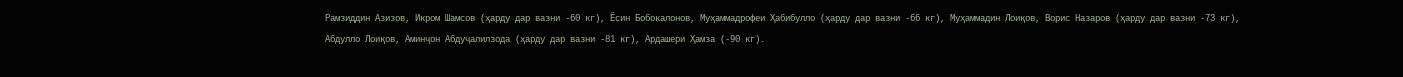Рамзиддин Азизов, Икром Шамсов (ҳарду дар вазни -60 кг), Ёсин Бобокалонов, Муҳаммадрофеи Ҳабибулло (ҳарду дар вазни -66 кг), Муҳаммадин Лоиқов, Ворис Назаров (ҳарду дар вазни -73 кг), Абдулло Лоиқов, Аминҷон Абдуҷалилзода (ҳарду дар вазни -81 кг), Ардашери Ҳамза (-90 кг).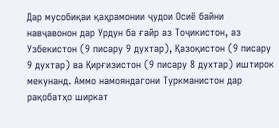Дар мусобиқаи қаҳрамонии ҷудои Осиё байни навҷавонон дар Урдун ба ғайр аз Тоҷикистон, аз Узбекистон (9 писару 9 духтар), Қазоқистон (9 писару 9 духтар) ва Қирғизистон (9 писару 8 духтар) иштирок мекунанд. Аммо намояндагони Туркманистон дар рақобатҳо ширкат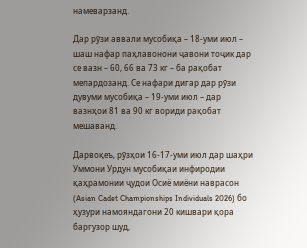намеварзанд.

Дар рӯзи аввали мусобиқа – 18-уми июл – шаш нафар паҳлавонони ҷавони тоҷик дар се вазн – 60, 66 ва 73 кг – ба рақобат мепардозанд. Се нафари дигар дар рӯзи дувуми мусобиқа – 19-уми июл – дар вазнҳои 81 ва 90 кг вориди рақобат мешаванд.

Дарвоқеъ, рӯзҳои 16-17-уми июл дар шаҳри Уммони Урдун мусобиқаи инфиродии қаҳрамонии ҷудои Осиё миёни наврасон (Asian Cadet Championships Individuals 2026) бо ҳузури намояндагони 20 кишвари қора баргузор шуд,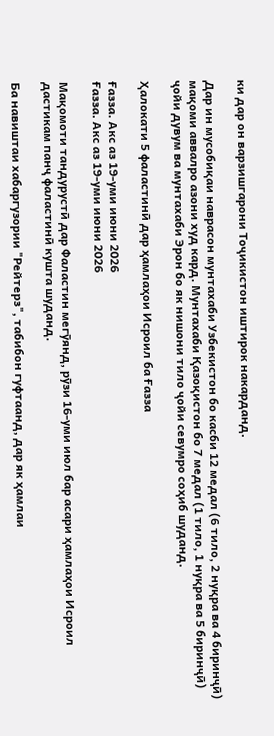ки дар он варзишгарони Тоҷикистон иштирок накарданд.

Дар ин мусобиқаи наврасон мунтахаби Узбекистон бо касби 12 медал (6 тило, 2 нуқра ва 4 биринҷӣ) мақоми аввалро азони худ кард. Мунтахаби Қазоқистон бо 7 медал (1 тило, 1 нуқра ва 5 биринҷӣ) ҷойи дувум ва мунтахаби Эрон бо як нишони тило ҷойи севумро соҳиб шуданд.

Ҳалокати 5 фаластинӣ дар ҳамлаҳои Исроил ба Ғазза

Ғазза. Акс аз 19-уми июни 2026
Ғазза. Акс аз 19-уми июни 2026

Мақомоти тандурустӣ дар Фаластин мегӯянд, рӯзи 16-уми июл бар асари ҳамлаҳои Исроил дастикам панҷ фаластинӣ кушта шуданд.

Ба навиштаи хабаргузории "Рейтерз", табибон гуфтаанд, дар як ҳамлаи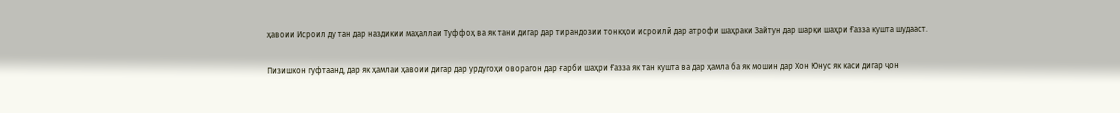ҳавоии Исроил ду тан дар наздикии маҳаллаи Туффоҳ ва як тани дигар дар тирандозии тонкҳои исроилӣ дар атрофи шаҳраки Зайтун дар шарқи шаҳри Ғазза кушта шудааст.

Пизишкон гуфтаанд, дар як ҳамлаи ҳавоии дигар дар урдугоҳи оворагон дар ғарби шаҳри Ғазза як тан кушта ва дар ҳамла ба як мошин дар Хон Юнус як каси дигар ҷон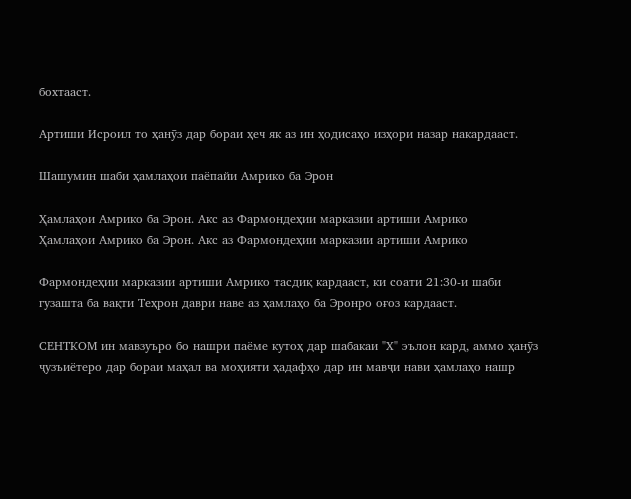бохтааст.

Артиши Исроил то ҳанӯз дар бораи ҳеч як аз ин ҳодисаҳо изҳори назар накардааст.

Шашумин шаби ҳамлаҳои паёпайи Амрико ба Эрон

Ҳамлаҳои Амрико ба Эрон. Акс аз Фармондеҳии марказии артиши Амрико
Ҳамлаҳои Амрико ба Эрон. Акс аз Фармондеҳии марказии артиши Амрико

Фармондеҳии марказии артиши Амрико тасдиқ кардааст, ки соати 21:30-и шаби гузашта ба вақти Теҳрон даври наве аз ҳамлаҳо ба Эронро оғоз кардааст.

СЕНТКОМ ин мавзуъро бо нашри паёме кутоҳ дар шабакаи "Х" эълон кард, аммо ҳанӯз ҷузъиётеро дар бораи маҳал ва моҳияти ҳадафҳо дар ин мавҷи нави ҳамлаҳо нашр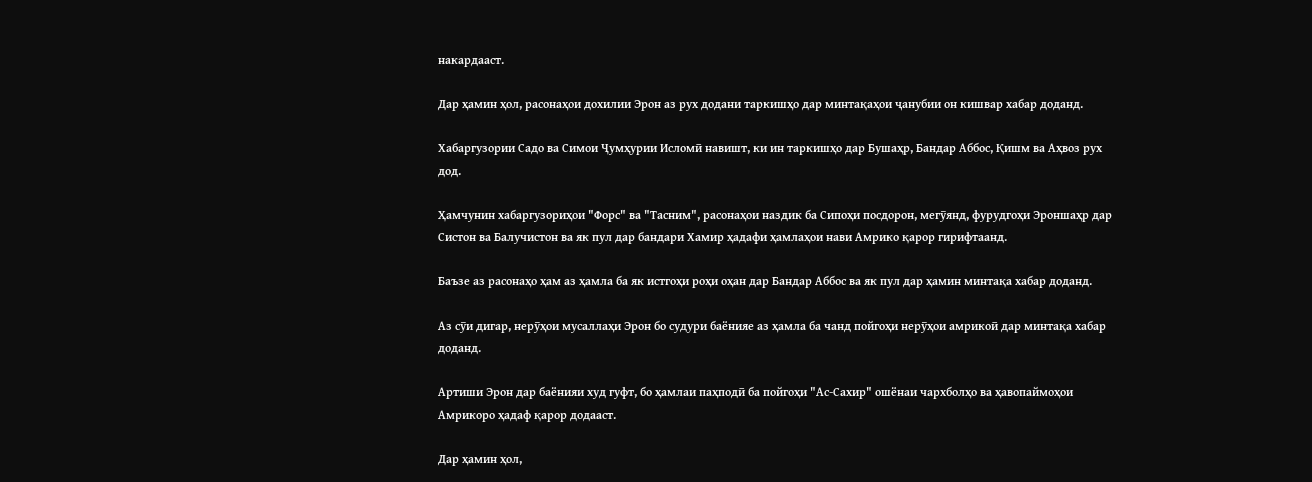накардааст.

Дар ҳамин ҳол, расонаҳои дохилии Эрон аз рух додани таркишҳо дар минтақаҳои ҷанубии он кишвар хабар доданд.

Хабаргузории Садо ва Симои Ҷумҳурии Исломӣ навишт, ки ин таркишҳо дар Бушаҳр, Бандар Аббос, Қишм ва Аҳвоз рух дод.

Ҳамчунин хабаргузориҳои "Форс" ва "Тасним", расонаҳои наздик ба Сипоҳи посдорон, мегӯянд, фурудгоҳи Эроншаҳр дар Систон ва Балучистон ва як пул дар бандари Хамир ҳадафи ҳамлаҳои нави Амрико қарор гирифтаанд.

Баъзе аз расонаҳо ҳам аз ҳамла ба як истгоҳи роҳи оҳан дар Бандар Аббос ва як пул дар ҳамин минтақа хабар доданд.

Аз сӯи дигар, нерӯҳои мусаллаҳи Эрон бо судури баёнияе аз ҳамла ба чанд пойгоҳи нерӯҳои амрикоӣ дар минтақа хабар доданд.

Артиши Эрон дар баёнияи худ гуфт, бо ҳамлаи паҳподӣ ба пойгоҳи "Ас-Сахир" ошёнаи чархболҳо ва ҳавопаймоҳои Амрикоро ҳадаф қарор додааст.

Дар ҳамин ҳол,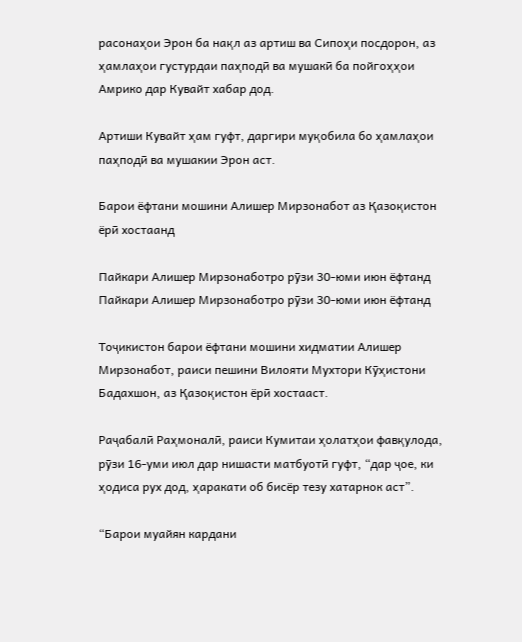расонаҳои Эрон ба нақл аз артиш ва Сипоҳи посдорон, аз ҳамлаҳои густурдаи паҳподӣ ва мушакӣ ба пойгоҳҳои Амрико дар Кувайт хабар дод.

Aртиши Кувайт ҳам гуфт, даргири муқобила бо ҳамлаҳои паҳподӣ ва мушакии Эрон аст.

Барои ёфтани мошини Алишер Мирзонабот аз Қазоқистон ёрӣ хостаанд

Пайкари Алишер Мирзонаботро рӯзи 30-юми июн ёфтанд
Пайкари Алишер Мирзонаботро рӯзи 30-юми июн ёфтанд

Тоҷикистон барои ёфтани мошини хидматии Алишер Мирзонабот, раиси пешини Вилояти Мухтори Кӯҳистони Бадахшон, аз Қазоқистон ёрӣ хостааст.

Раҷабалӣ Раҳмоналӣ, раиси Кумитаи ҳолатҳои фавқулода, рӯзи 16-уми июл дар нишасти матбуотӣ гуфт, “дар ҷое, ки ҳодиса рух дод, ҳаракати об бисёр тезу хатарнок аст”.

“Барои муайян кардани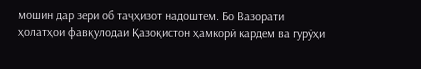мошин дар зери об таҷҳизот надоштем. Бо Вазорати ҳолатҳои фавқулодаи Қазоқистон ҳамкорӣ кардем ва гурӯҳи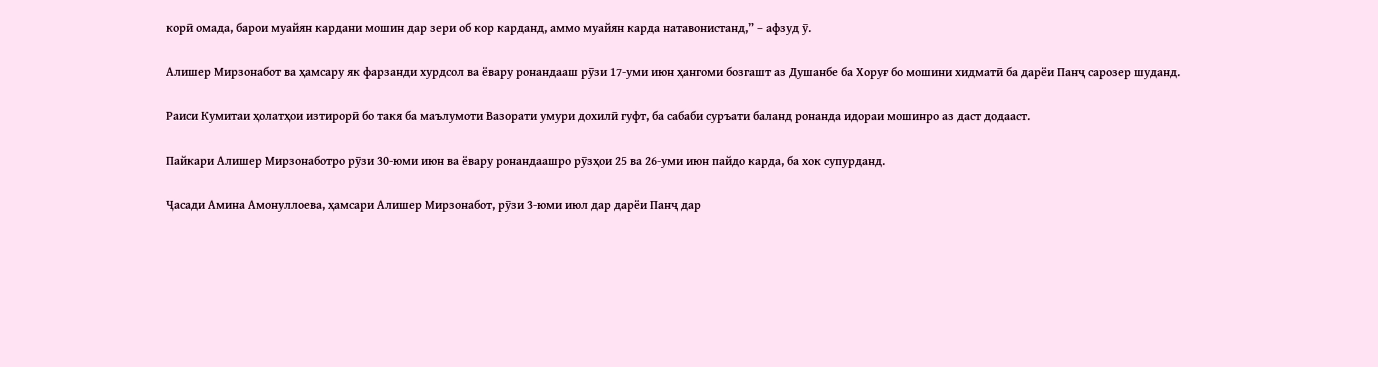корӣ омада, барои муайян кардани мошин дар зери об кор карданд, аммо муайян карда натавонистанд,” – афзуд ӯ.

Алишер Мирзонабот ва ҳамсару як фарзанди хурдсол ва ёвару ронандааш рӯзи 17-уми июн ҳангоми бозгашт аз Душанбе ба Хоруғ бо мошини хидматӣ ба дарёи Панҷ сарозер шуданд.

Раиси Кумитаи ҳолатҳои изтирорӣ бо такя ба маълумоти Вазорати умури дохилӣ гуфт, ба сабаби суръати баланд ронанда идораи мошинро аз даст додааст.

Пайкари Алишер Мирзонаботро рӯзи 30-юми июн ва ёвару ронандаашро рӯзҳои 25 ва 26-уми июн пайдо карда, ба хок супурданд.

Ҷасади Амина Амонуллоева, ҳамсари Алишер Мирзонабот, рӯзи 3-юми июл дар дарёи Панҷ дар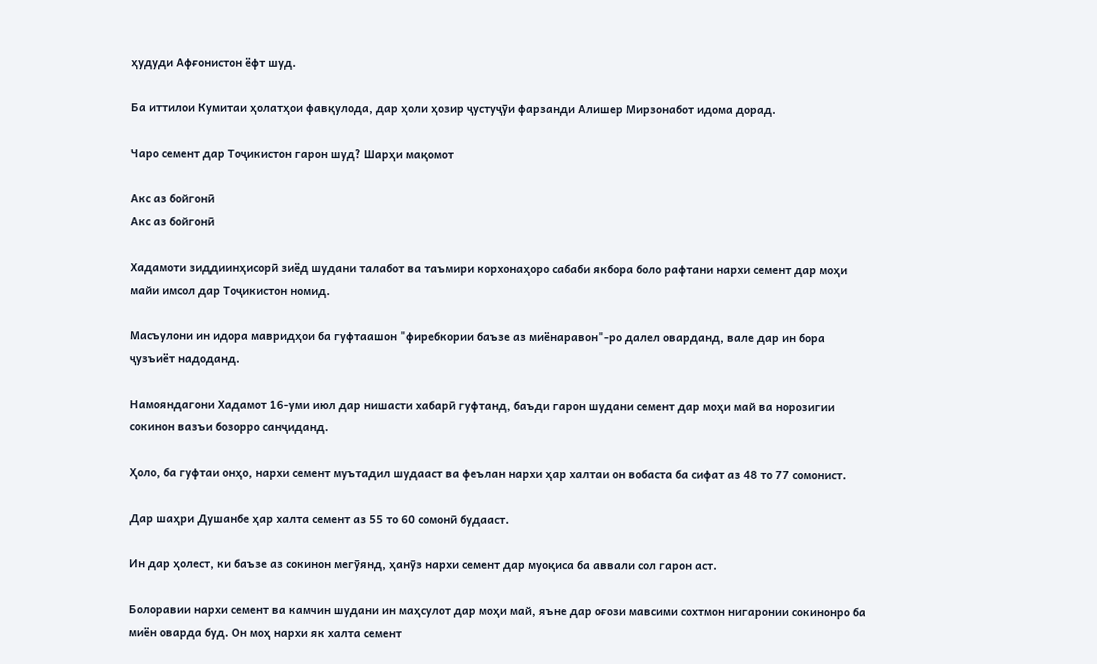ҳудуди Афғонистон ёфт шуд.

Ба иттилои Кумитаи ҳолатҳои фавқулода, дар ҳоли ҳозир ҷустуҷӯи фарзанди Алишер Мирзонабот идома дорад.

Чаро семент дар Тоҷикистон гарон шуд? Шарҳи мақомот

Акс аз бойгонӣ
Акс аз бойгонӣ

Хадамоти зиддиинҳисорӣ зиёд шудани талабот ва таъмири корхонаҳоро сабаби якбора боло рафтани нархи семент дар моҳи майи имсол дар Тоҷикистон номид.

Масъулони ин идора мавридҳои ба гуфтаашон "фиребкории баъзе аз миёнаравон"-ро далел оварданд, вале дар ин бора ҷузъиёт надоданд.

Намояндагони Хадамот 16-уми июл дар нишасти хабарӣ гуфтанд, баъди гарон шудани семент дар моҳи май ва норозигии сокинон вазъи бозорро санҷиданд.

Ҳоло, ба гуфтаи онҳо, нархи семент муътадил шудааст ва феълан нархи ҳар халтаи он вобаста ба сифат аз 48 то 77 сомонист.

Дар шаҳри Душанбе ҳар халта семент аз 55 то 60 сомонӣ будааст.

Ин дар ҳолест, ки баъзе аз сокинон мегӯянд, ҳанӯз нархи семент дар муоқиса ба аввали сол гарон аст.

Болоравии нархи семент ва камчин шудани ин маҳсулот дар моҳи май, яъне дар оғози мавсими сохтмон нигаронии сокинонро ба миён оварда буд. Он моҳ нархи як халта семент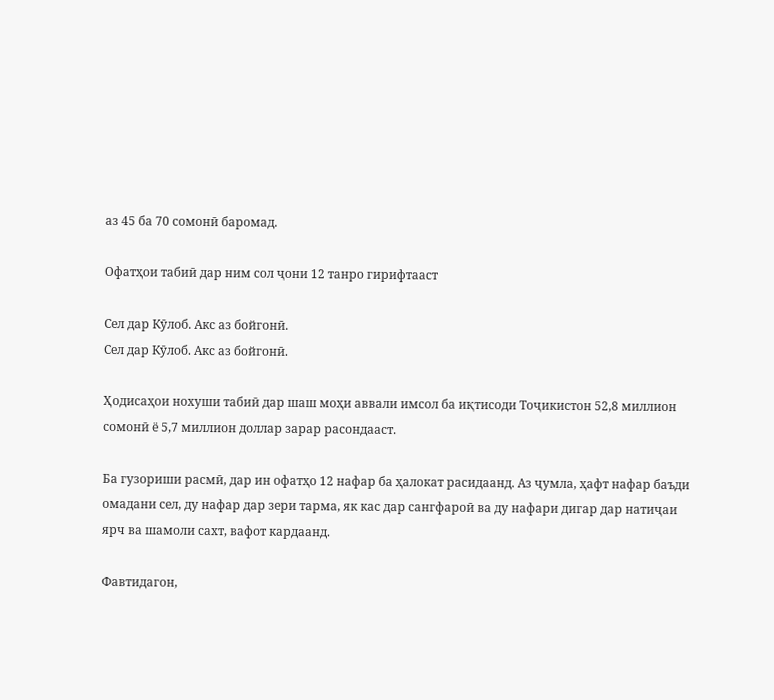аз 45 ба 70 сомонӣ баромад.

Офатҳои табиӣ дар ним сол ҷони 12 танро гирифтааст

Сел дар Кӯлоб. Акс аз бойгонӣ.
Сел дар Кӯлоб. Акс аз бойгонӣ.

Ҳодисаҳои нохуши табиӣ дар шаш моҳи аввали имсол ба иқтисоди Тоҷикистон 52,8 миллион сомонӣ ё 5,7 миллион доллар зарар расондааст.

Ба гузориши расмӣ, дар ин офатҳо 12 нафар ба ҳалокат расидаанд. Аз ҷумла, ҳафт нафар баъди омадани сел, ду нафар дар зери тарма, як кас дар сангфароӣ ва ду нафари дигар дар натиҷаи ярч ва шамоли сахт, вафот кардаанд.

Фавтидагон,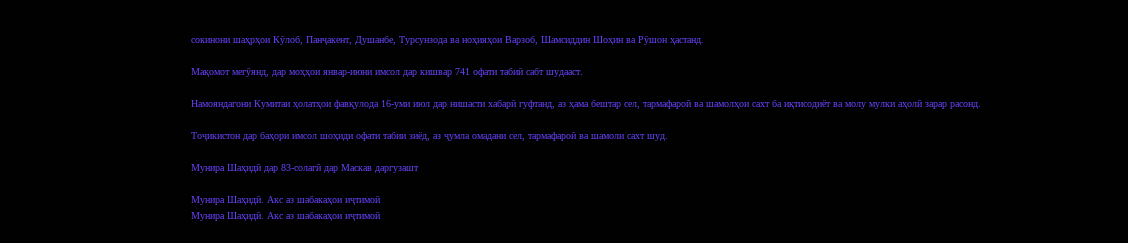сокинони шаҳрҳои Кӯлоб, Панҷакент, Душанбе, Турсунзода ва ноҳияҳои Варзоб, Шамсиддин Шоҳин ва Рӯшон ҳастанд.

Мақомот мегӯянд, дар моҳҳои январ-июни имсол дар кишвар 741 офати табиӣ сабт шудааст.

Намояндагони Кумитаи ҳолатҳои фавқулода 16-уми июл дар нишасти хабарӣ гуфтанд, аз ҳама бештар сел, тармафароӣ ва шамолҳои сахт ба иқтисодиёт ва молу мулки аҳолӣ зарар расонд.

Тоҷикистон дар баҳори имсол шоҳиди офати табии зиёд, аз ҷумла омадани сел, тармафароӣ ва шамоли сахт шуд.

Мунира Шаҳидӣ дар 83-солагӣ дар Маскав даргузашт

Мунира Шаҳидӣ. Акс аз шабакаҳои иҷтимоӣ
Мунира Шаҳидӣ. Акс аз шабакаҳои иҷтимоӣ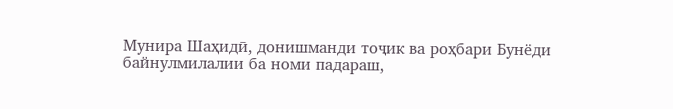Мунира Шаҳидӣ, донишманди тоҷик ва роҳбари Бунёди байнулмилалии ба номи падараш,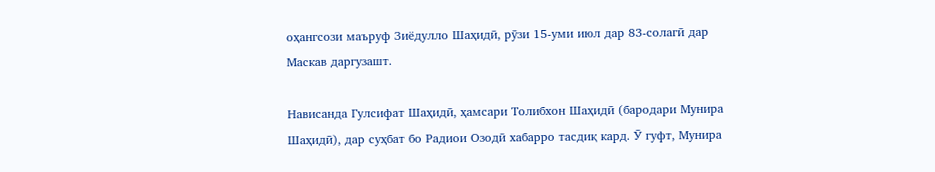оҳангсози маъруф Зиёдулло Шаҳидӣ, рӯзи 15-уми июл дар 83-солагӣ дар Маскав даргузашт.

Нависанда Гулсифат Шаҳидӣ, ҳамсари Толибхон Шаҳидӣ (бародари Мунира Шаҳидӣ), дар суҳбат бо Радиои Озодӣ хабарро тасдиқ кард. Ӯ гуфт, Мунира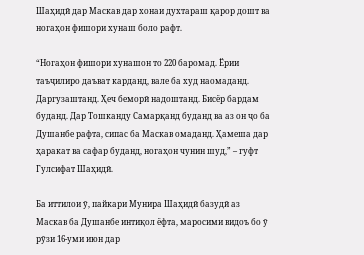Шаҳидӣ дар Маскав дар хонаи духтараш қарор дошт ва ногаҳон фишори хунаш боло рафт.

“Ногаҳон фишори хунашон то 220 баромад. Ёрии таъҷилиро даъват карданд, вале ба худ наомаданд. Даргузаштанд. Ҳеч беморӣ надоштанд. Бисёр бардам буданд. Дар Тошканду Самарқанд буданд ва аз он ҷо ба Душанбе рафта, сипас ба Маскав омаданд. Ҳамеша дар ҳаракат ва сафар буданд, ногаҳон чунин шуд,” – гуфт Гулсифат Шаҳидӣ.

Ба иттилои ӯ, пайкари Мунира Шаҳидӣ базудӣ аз Маскав ба Душанбе интиқол ёфта, маросими видоъ бо ӯ рӯзи 16-уми июн дар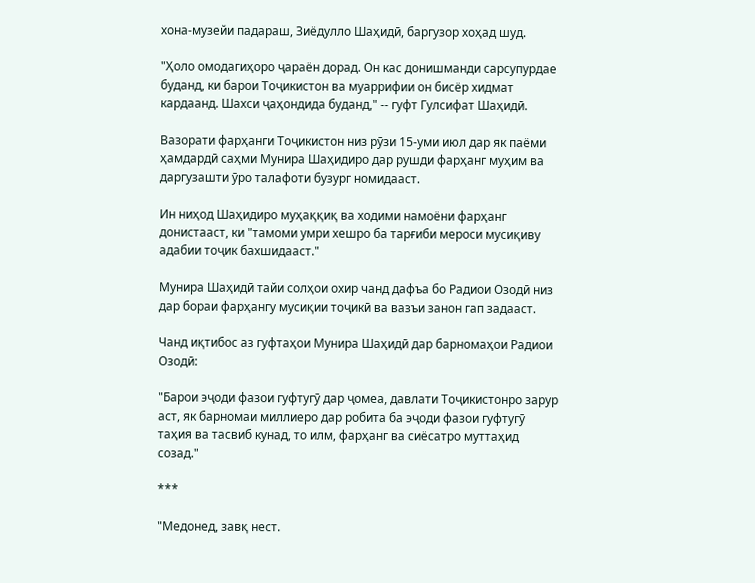хона-музейи падараш, Зиёдулло Шаҳидӣ, баргузор хоҳад шуд.

"Ҳоло омодагиҳоро ҷараён дорад. Он кас донишманди сарсупурдае буданд, ки барои Тоҷикистон ва муаррифии он бисёр хидмат кардаанд. Шахси ҷаҳондида буданд," -- гуфт Гулсифат Шаҳидӣ.

Вазорати фарҳанги Тоҷикистон низ рӯзи 15-уми июл дар як паёми ҳамдардӣ саҳми Мунира Шаҳидиро дар рушди фарҳанг муҳим ва даргузашти ӯро талафоти бузург номидааст.

Ин ниҳод Шаҳидиро муҳаққиқ ва ходими намоёни фарҳанг донистааст, ки "тамоми умри хешро ба тарғиби мероси мусиқиву адабии тоҷик бахшидааст."

Мунира Шаҳидӣ тайи солҳои охир чанд дафъа бо Радиои Озодӣ низ дар бораи фарҳангу мусиқии тоҷикӣ ва вазъи занон гап задааст.

Чанд иқтибос аз гуфтаҳои Мунира Шаҳидӣ дар барномаҳои Радиои Озодӣ:

"Барои эҷоди фазои гуфтугӯ дар ҷомеа, давлати Тоҷикистонро зарур аст, як барномаи миллиеро дар робита ба эҷоди фазои гуфтугӯ таҳия ва тасвиб кунад, то илм, фарҳанг ва сиёсатро муттаҳид созад."

***

"Медонед, завқ нест.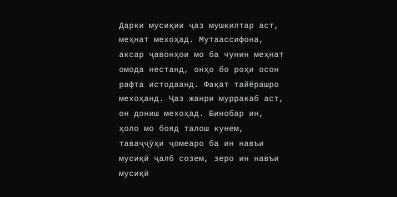Дарки мусиқии ҷаз мушкилтар аст, меҳнат мехоҳад. Мутаассифона, аксар ҷавонҳои мо ба чунин меҳнат омода нестанд, онҳо бо роҳи осон рафта истодаанд. Фақат тайёрашро мехоҳанд. Ҷаз жанри мурракаб аст, он дониш мехоҳад. Бинобар ин, ҳоло мо бояд талош кунем, таваҷҷӯҳи ҷомеаро ба ин навъи мусиқӣ ҷалб созем, зеро ин навъи мусиқӣ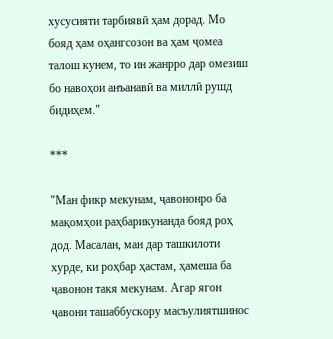хусусияти тарбиявӣ ҳам дорад. Мо бояд ҳам оҳангсозон ва ҳам ҷомеа талош кунем, то ин жанрро дар омезиш бо навоҳои анъанавӣ ва миллӣ рушд бидиҳем."

***

"Ман фикр мекунам, ҷавононро ба мақомҳои раҳбарикунанда бояд роҳ дод. Масалан, ман дар ташкилоти хурде, ки роҳбар ҳастам, ҳамеша ба ҷавонон такя мекунам. Агар ягон ҷавони ташаббускору масъулиятшинос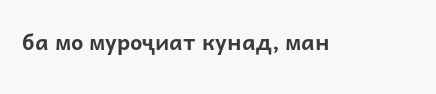ба мо муроҷиат кунад, ман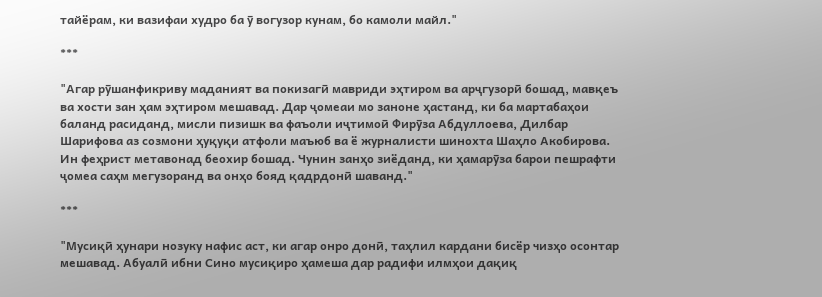тайёрам, ки вазифаи худро ба ӯ вогузор кунам, бо камоли майл."

***

"Агар рӯшанфикриву маданият ва покизагӣ мавриди эҳтиром ва арҷгузорӣ бошад, мавқеъ ва хости зан ҳам эҳтиром мешавад. Дар ҷомеаи мо заноне ҳастанд, ки ба мартабаҳои баланд расиданд, мисли пизишк ва фаъоли иҷтимоӣ Фирӯза Абдуллоева, Дилбар Шарифова аз созмони ҳуқуқи атфоли маъюб ва ё журналисти шинохта Шаҳло Акобирова. Ин феҳрист метавонад беохир бошад. Чунин занҳо зиёданд, ки ҳамарӯза барои пешрафти ҷомеа саҳм мегузоранд ва онҳо бояд қадрдонӣ шаванд."

***

"Мусиқӣ ҳунари нозуку нафис аст, ки агар онро донӣ, таҳлил кардани бисёр чизҳо осонтар мешавад. Абуалӣ ибни Сино мусиқиро ҳамеша дар радифи илмҳои дақиқ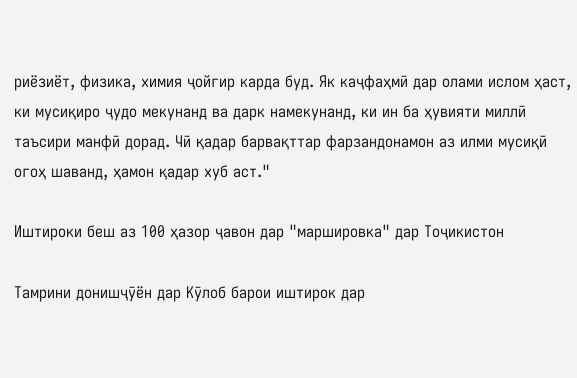риёзиёт, физика, химия ҷойгир карда буд. Як каҷфаҳмӣ дар олами ислом ҳаст, ки мусиқиро ҷудо мекунанд ва дарк намекунанд, ки ин ба ҳувияти миллӣ таъсири манфӣ дорад. Чӣ қадар барвақттар фарзандонамон аз илми мусиқӣ огоҳ шаванд, ҳамон қадар хуб аст."

Иштироки беш аз 100 ҳазор ҷавон дар "маршировка" дар Тоҷикистон

Тамрини донишҷӯён дар Кӯлоб барои иштирок дар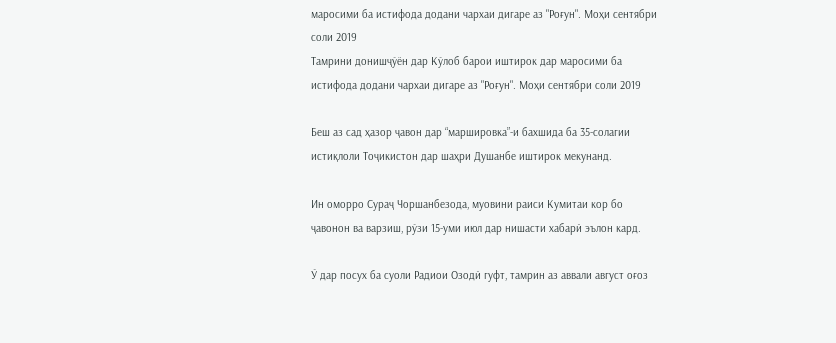маросими ба истифода додани чархаи дигаре аз "Роғун". Моҳи сентябри соли 2019
Тамрини донишҷӯён дар Кӯлоб барои иштирок дар маросими ба истифода додани чархаи дигаре аз "Роғун". Моҳи сентябри соли 2019

Беш аз сад ҳазор ҷавон дар “маршировка”-и бахшида ба 35-солагии истиқлоли Тоҷикистон дар шаҳри Душанбе иштирок мекунанд.

Ин оморро Сураҷ Чоршанбезода, муовини раиси Кумитаи кор бо ҷавонон ва варзиш, рӯзи 15-уми июл дар нишасти хабарӣ эълон кард.

Ӯ дар посух ба суоли Радиои Озодӣ гуфт, тамрин аз аввали август оғоз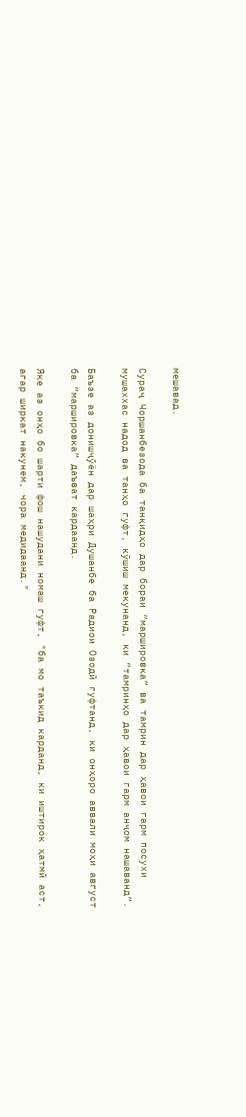мешавад.

Сураҷ Чоршанбезода ба танқидҳо дар бораи “маршировка” ва тамрин дар ҳавои гарм посухи мушаххас надод ва танҳо гуфт, кӯшиш мекунанд, ки “тамринҳо дар ҳавои гарм анҷом нашаванд”.

Баъзе аз донишҷӯён дар шаҳри Душанбе ба Радиои Озодӣ гуфтанд, ки онҳоро аввали моҳи август ба “маршировка” даъват кардаанд.

Яке аз онҳо бо шарти фош нашудани номаш гуфт, "ба мо таъкид карданд, ки иштирок ҳатмӣ аст, агар ширкат накунем, чора медидаанд."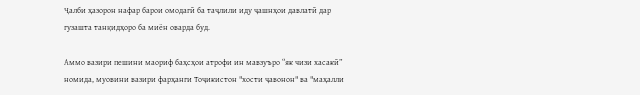Ҷалби ҳазорон нафар барои омодагӣ ба таҷлили иду ҷашнҳои давлатӣ дар гузашта танқидҳоро ба миён оварда буд.

Аммо вазири пешини маориф баҳсҳои атрофи ин мавзуъро “як чизи хасакӣ” номида, муовини вазири фарҳанги Тоҷикистон "хости ҷавонон" ва "маҳалли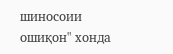шиносоии ошиқон" хонда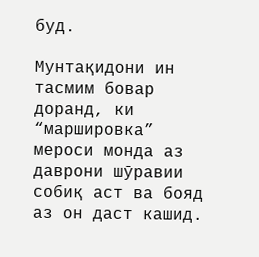буд.

Мунтақидони ин тасмим бовар доранд, ки “маршировка” мероси монда аз даврони шӯравии собиқ аст ва бояд аз он даст кашид.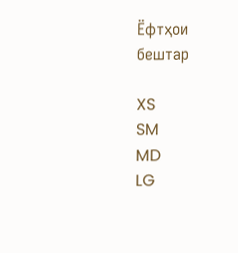Ёфтҳои бештар

XS
SM
MD
LG